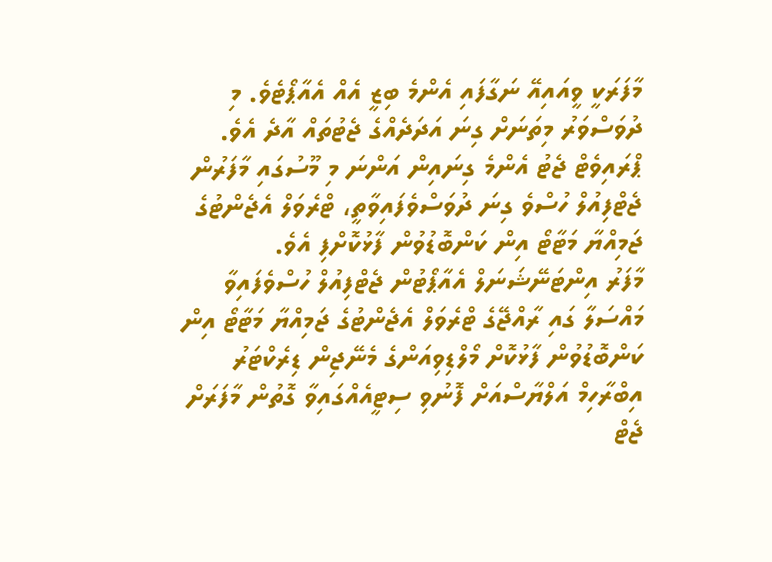މާފަރަކީ ވީއައިއޭ ނަގާފައި އެންމެ ބިޒީ އެއް އެއާޕޯޓެވެ. މި ދުވަސްވަރު މިތަނަށް ގިނަ އަދަދެއްގެ ޖެޓުތައް އާދެ އެވެ.
ޕްރައިވެޓް ޖެޓު އެންމެ ގިނައިން އަންނަ މި މޫސުގައި މާފަރުން ޖެޓްފިއުލް ހުސްވެ ގިނަ ދުވަސްވެފައިވާތީ، ޓްރެވަލް އެޖެންޓުގެ ޖަމިއްޔާ މަޓާޓޯ އިން ކަންބޮޑުވުން ފާޅުކޮށްފި އެވެ.
މާފަރު އިންޓަނޭޝަނަލް އެއާޕޯޓުން ޖެޓްފިއުލް ހުސްވެފައިވާ މައްސަލާ ގައި ރާއްޖޭގެ ޓްރެވަލް އެޖެންޓުގެ ޖަމިއްޔާ މަޓާޓޯ އިން ކަންބޮޑުވުން ފާޅުކޮށް މޯލްޑިވިއަންގެ މެނޭޖިން ޑިރެކްޓަރު އިބްރާހިމް އަލްޔާސްއަށް ފޮނުވި ސިޓީއެއްގައިވާ ގޮތުން މާފަރަށް ޖެޓް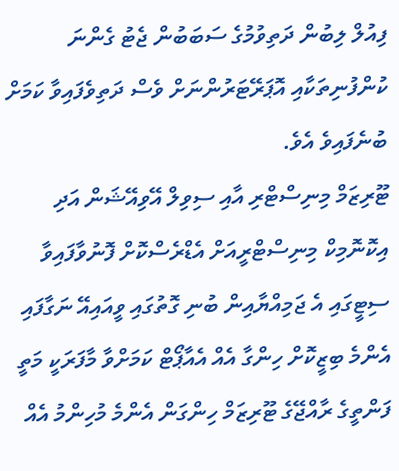ފިއުލް ލިބުން ދަތިވުމުގެ ސަބަބުން ޖެޓު ގެންނަ ކުންފުނިތަކާއި އޮޕަރޭޓަރުންނަށް ވެސް ދަތިވެފައިވާ ކަމަށް ބުނެފައިވެ އެވެ.
ޓޫރިޒަމް މިނިސްޓްރި އާއި ސިވިލް އޭވިއޭޝަން އަދި އިކޮނޮމިކް މިނިސްޓްރީއަށް އެޑްރެސްކޮށް ފޮނުވާފައިވާ ސިޓީގައި އެ ޖަމިއްޔާއިން ބުނި ގޮތުގައި ވީއައިއޭ ނަގާފައި އެންމެ ބިޒީކޮށް ހިންގާ އެއް އެއާޕޯޓް ކަމަށްވާ މާފަރަކީ މަތީ ފަންތީގެ ރާއްޖޭގެ ޓޫރިޒަމް ހިންގަން އެންމެ މުހިންމު އެއް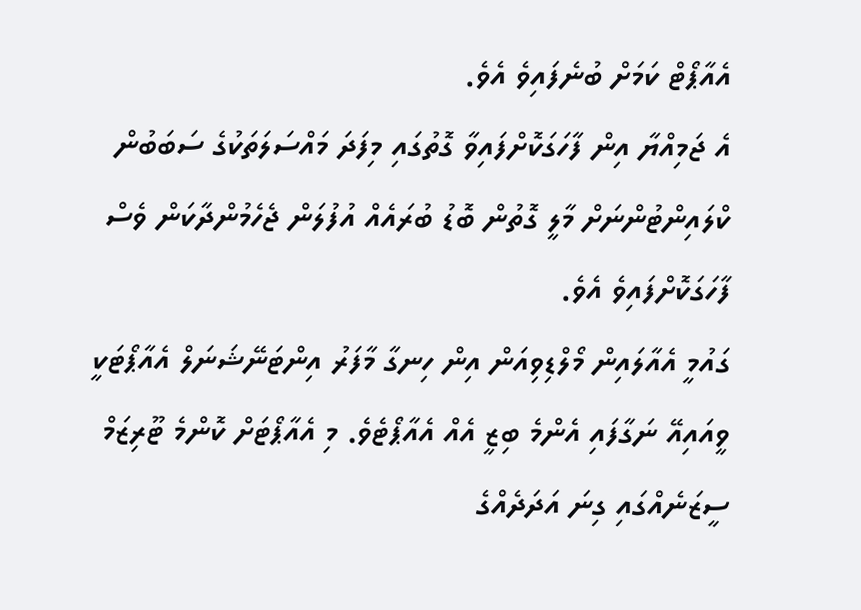އެއާޕޯޓް ކަމަށް ބުނެފައިވެ އެވެ.
އެ ޖަމިއްޔާ އިން ފާހަގަކޮށްފައިވާ ގޮތުގައި މިފަދަ މައްސަލަތަކުގެ ސަބަބުން ކްލައިންޓުންނަށް މާލީ ގޮތުން ބޮޑު ބުރައެއް އުފުލަން ޖެހެމުންދާކަން ވެސް ފާހަގަކޮށްފައިވެ އެވެ.
ގައުމީ އެއާލައިން މޯލްޑިވިއަން އިން ހިނގާ މާފަރު އިންޓަނޭޝަނަލް އެއާޕޯޓަކީ ވީއައިއޭ ނަގާފައި އެންމެ ބިޒީ އެއް އެއާޕޯޓެވެ. މި އެއާޕޯޓަށް ކޮންމެ ޓޫރިޒަމް ސީޒަނެއްގައި ގިނަ އަދަދެއްގެ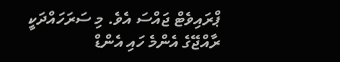ޕްރައިވެޓް ޖައްސަ އެވެ. މި ސަރަހައްދަކީ ރާއްޖޭގެ އެންމެ ހައި އެންޑް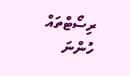ރިސޯޓްތައް ހުންނަ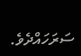ސަރަހައްދެވެ.